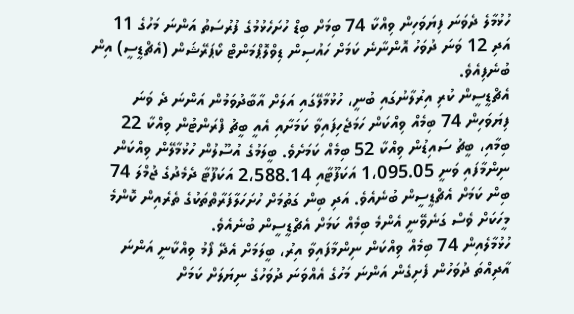ހުޅުމާލެ ދެވަނަ ފިޔަވަހިން ވިއްކާ 74 ބިމަށް ބިޑް ހުށަހެޅުމުގެ ފުރުސަތު އަންނަ މަހުގެ 11 އަދި 12 ވަނަ ދުވަހު އޮންނާނެ ކަމަށް ހައުސިން ޑިވްލޮޕްމަންޓް ކޯޕަރޭޝަން (އެޗްޑީސީ) އިން ބުނެފިއެވެ.
އެޗްޑީސީން ކުރި އިރުލާނުގައި ބުނީ، ހުޅުމާލޭގައި އަލަށް އާބާދުވަމުން އަންނަ ދެ ވަނަ ފިޔަވަހިން 74 ބިމެއް ވިއްކަން ހަމަޖެހިފައިވާ ކަމަށާއި އެއީ ބީޗު ފްރަންޓުން ވިއްކާ 22 ބިމާއި، ބީޗު ސައިޑުން ވިއްކާ 52 ބިމެއް ކަމަށެވެ. ބީލަމުގެ އުސޫލުން ހުޅުމާލޭން ވިއްކަން ނިންމާފައި ވަނީ 1،095.05 އަކަފޫޓާއި 2،588.14 އަކަފޫޓާ ދެމެދުގެ ޖުމްލަ 74 ބިން ކަމަށް އެޗްޑީސީން ބުނެއެވެ. އަދި ބިން ގަތުމަށް ހުށަހަލާފަރާތްތަކުގެ ތެރެއިން ކޮންމެ މީހަކަށް ވެސް ގަނެވޭނީ އެންމެ ބިމެއް ކަމަށް އެޗްޑީސީން ބުނެއެވެ.
ހުޅުމާލެއިން 74 ބިމެއް ވިއްކަން ނިންމާފައިވާ އިރު، ބީލަމަށް އެދޭ ފޯމު ވިއްކާނީ އަންނަ އާދިއްތަ ދުވަހުން ފެށިގެން އަންނަ މަހުގެ އެއްވަނަ ދުވަހުގެ ނިޔަލަށް ކަމަށް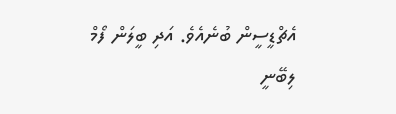އެޗްޑީސީން ބުނެއެވެ. އަދި ބީލަން ފޯމް ލިބޭނީ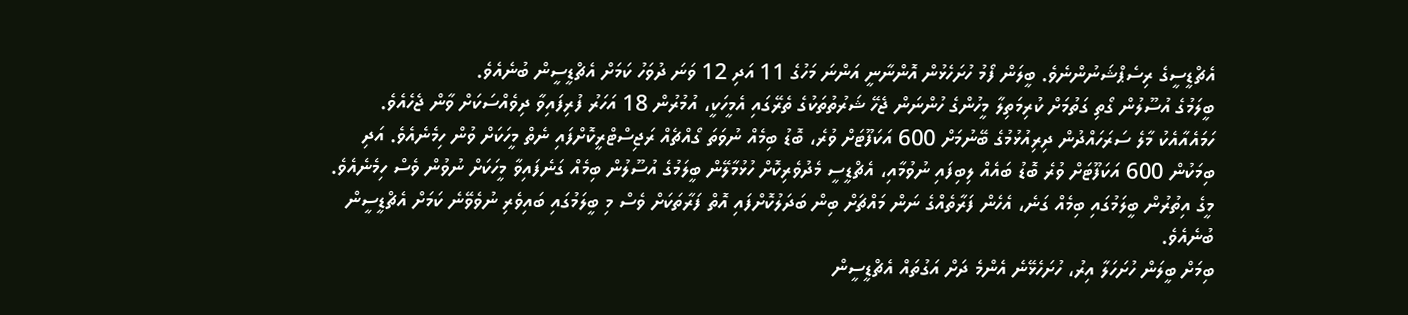އެޗްޑީސީގެ ރިސެޕްޝަނުންނެވެ. ބީލަން ފޯމު ހުށަހެޅުން އޮންނާނީ އަންނަ މަހުގެ 11 އަދި 12 ވަނަ ދުވަހު ކަމަށް އެޗްޑީސީން ބުނެއެވެ.
ބީލަމުގެ އުސޫލުން ގޯތި ގަތުމަށް ކުރިމަތިލާ މީހުންގެ ހުންނަން ޖެހޭ ޝަރުތުތަކުގެ ތެރޭގައި އެމީހަކީ، އުމުރުން 18 އަހަރު ފުރިފައިވާ ދިވެއްސަކަށް ވާން ޖެހެއެވެ. ހަމައެއާއެކު މާލެ ސަރަހައްދުން ދިރިއުޅުމުގެ ބޭނުމަށް 600 އަކަފޫޓަށް ވުރެ، ބޮޑު ބިމެއް ނުވަތަ ގޯއްޗެއް ރަޖިސްޓްރީކޮށްފައި ނެތް މީހަކަށް ވުން ހިމެނެއެވެ. އަދި ބިމަކުން 600 އަކަފޫޓަށް ވުރެ ބޮޑު ބައެއް ލިބިފައި ނުވުމާއި، އެޗްޑީސީ މެދުވެރިކޮށް ހުޅުމާލޭން ބީލަމުގެ އުސޫލުން ބިމެއް ގަނެފައިވާ މީހަކަށް ނުވުން ވެސް ހިމެނެއެވެ. މީގެ އިތުރުން ބީލަމުގައި ބިމެއް ގަނެ، އެހެން ފަރާތެއްގެ ނަން މައްޗަށް ބިން ބަދަލުކޮށްފައި އޮތް ފަރާތަކަށް ވެސް މި ބީލަމުގައި ބައިވެރި ނުވެވޭނެ ކަމަށް އެޗްޑީސީން ބުނެއެވެ.
ބިމަށް ބީލަން ހުށަހަލާ އިރު، ހުށަހެޅޭނެ އެންމެ ދަށް އަގުތައް އެޗްޑީސީން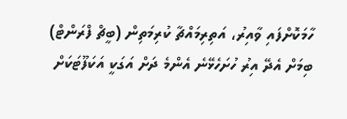ހާމަކޮށްފައި ވާއިރު، އަތިރިމައްޗާ ކުރިމަތިން (ބީޗް ފްރަންޓް) ބިމަށް އެދޭ އިރު ހުށަހެޅޭނެ އެންމެ ދަށް އަގަކީ އަކަފޫޓަކަށް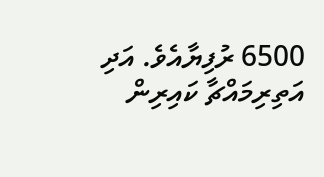6500 ރުފިޔާއެވެ. އަދި އަތިރިމައްޗާ ކައިރިން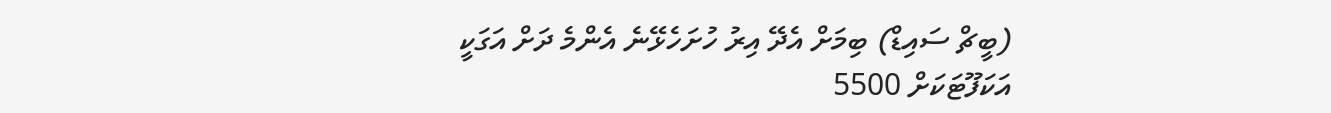(ބީޗް ސައިޑް) ބިމަށް އެދޭ އިރު ހުށަހެޅޭނެ އެންމެ ދަށް އަގަކީ އަކަފޫޓަކަށް 5500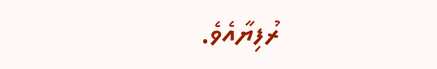ރުފިޔާއެވެ.